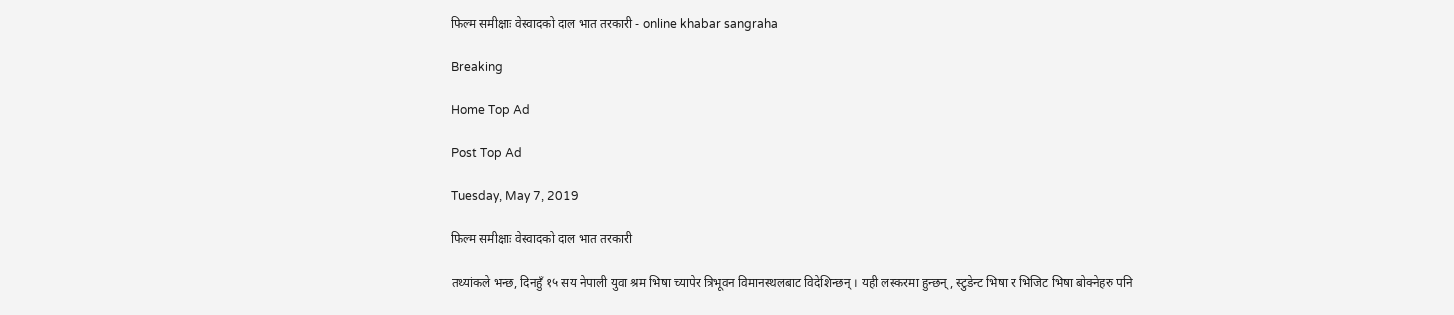फिल्म समीक्षाः वेस्वादको दाल भात तरकारी - online khabar sangraha

Breaking

Home Top Ad

Post Top Ad

Tuesday, May 7, 2019

फिल्म समीक्षाः वेस्वादको दाल भात तरकारी

तथ्यांकले भन्छ, दिनहुँ १५ सय नेपाली युवा श्रम भिषा च्यापेर त्रिभूवन विमानस्थलबाट विदेशिन्छन् । यही लस्करमा हुन्छन्, स्टुडेन्ट भिषा र भिजिट भिषा बोक्नेहरु पनि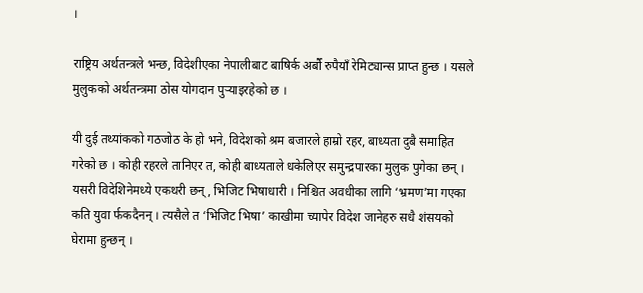।

राष्ट्रिय अर्थतन्त्रले भन्छ, विदेशीएका नेपालीबाट बाषिर्क अर्बौं रुपैयाँ रेमिट्यान्स प्राप्त हुन्छ । यसले मुलुकको अर्थतन्त्रमा ठोस योगदान पुर्‍याइरहेको छ ।

यी दुई तथ्यांकको गठजोठ के हो भने, विदेशको श्रम बजारले हाम्रो रहर, बाध्यता दुबै समाहित गरेको छ । कोही रहरले तानिएर त, कोही बाध्यताले धकेलिएर समुन्द्रपारका मुलुक पुगेका छन् । यसरी विदेशिनेमध्ये एकथरी छन्, भिजिट भिषाधारी । निश्चित अवधीका लागि ‘भ्रमण’मा गएका कति युवा र्फकदैनन् । त्यसैले त ‘भिजिट भिषा’ काखीमा च्यापेर विदेश जानेहरु सधै शंसयको घेरामा हुन्छन् ।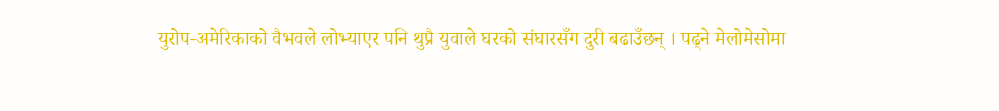युरोप-अमेरिकाको वैभवले लोभ्याएर पनि थुप्रै युवाले घरको संघारसँग दुरी बढाउँछन् । पढ्ने मेलोमेसोमा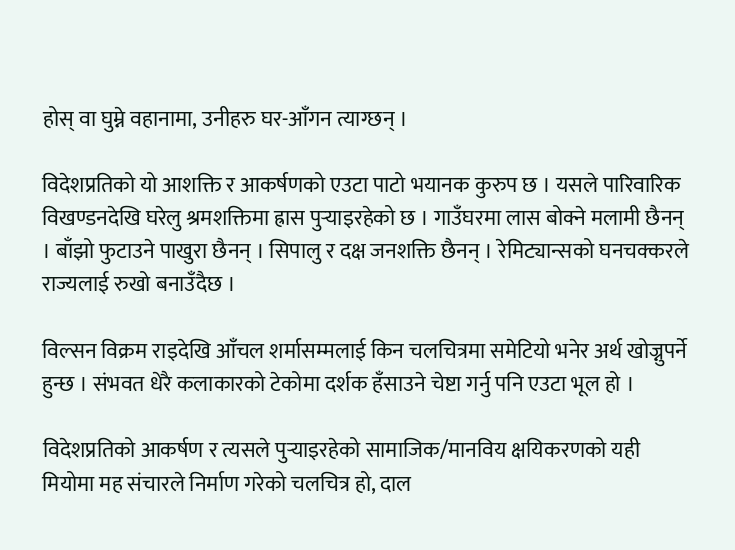होस् वा घुम्ने वहानामा, उनीहरु घर-आँगन त्याग्छन् ।

विदेशप्रतिको यो आशक्ति र आकर्षणको एउटा पाटो भयानक कुरुप छ । यसले पारिवारिक विखण्डनदेखि घरेलु श्रमशक्तिमा ह्रास पुर्‍याइरहेको छ । गाउँघरमा लास बोक्ने मलामी छैनन् । बाँझो फुटाउने पाखुरा छैनन् । सिपालु र दक्ष जनशक्ति छैनन् । रेमिट्यान्सको घनचक्करले राज्यलाई रुखो बनाउँदैछ ।

विल्सन विक्रम राइदेखि आँचल शर्मासम्मलाई किन चलचित्रमा समेटियो भनेर अर्थ खोज्नुपर्ने हुन्छ । संभवत धेरै कलाकारको टेकोमा दर्शक हँसाउने चेष्टा गर्नु पनि एउटा भूल हो ।

विदेशप्रतिको आकर्षण र त्यसले पुर्‍याइरहेको सामाजिक/मानविय क्षयिकरणको यही मियोमा मह संचारले निर्माण गरेको चलचित्र हो, दाल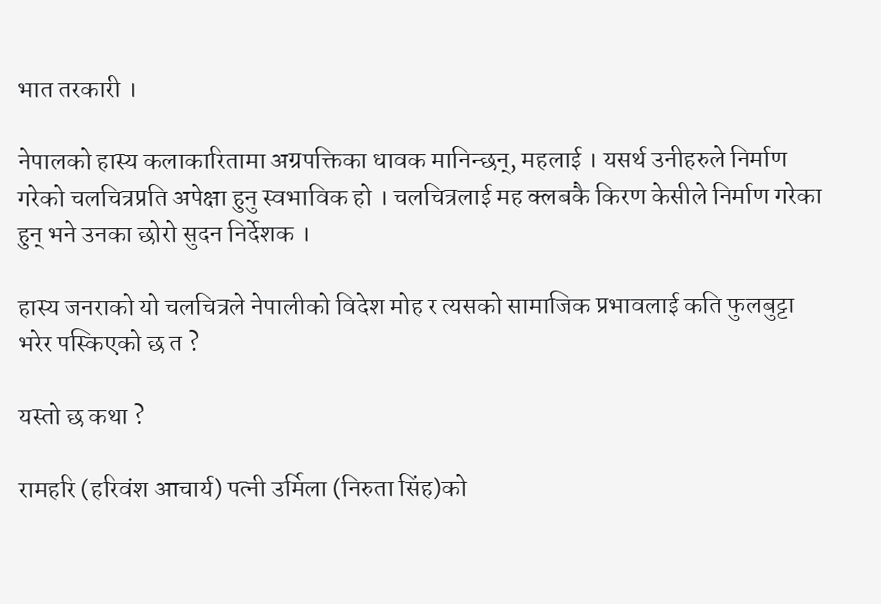भात तरकारी ।

नेपालको हास्य कलाकारितामा अग्रपक्तिका धावक मानिन्छन्, महलाई । यसर्थ उनीहरुले निर्माण गरेको चलचित्रप्रति अपेक्षा हुनु स्वभाविक हो । चलचित्रलाई मह क्लबकै किरण केसीले निर्माण गरेका हुन् भने उनका छोरो सुदन निर्देशक ।

हास्य जनराको यो चलचित्रले नेपालीको विदेश मोह र त्यसको सामाजिक प्रभावलाई कति फुलबुट्टा भरेर पस्किएको छ त ?

यस्तो छ कथा ?

रामहरि (हरिवंश आचार्य) पत्नी उर्मिला (निरुता सिंह)को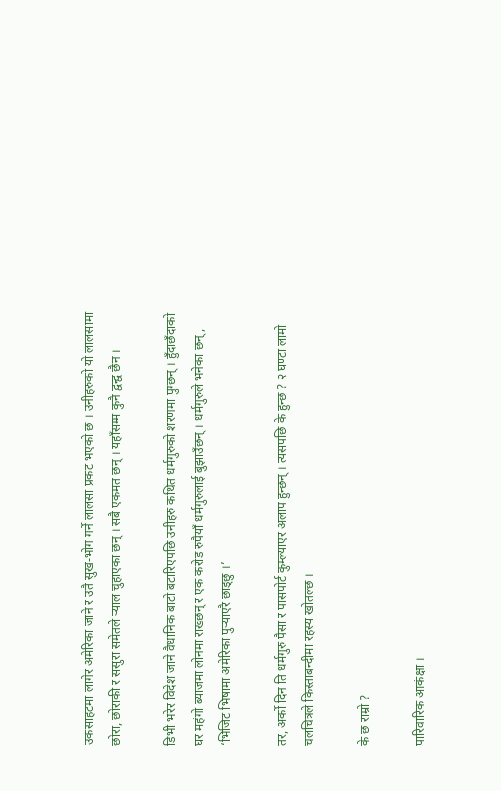उकसाहटमा लागेर अमेरिका जाने र उतै सुख-भोग गर्ने लालसा प्रकट भएको छ । उनीहरुको यो लालसामा छोरा, छोराकी र ससुरा समेतले र्‍याल चुहाएका छन् । सबै एकमत छन् । यहाँसम्म कुनै द्वन्द्व छैन ।

डिभी भरेर विदेश जाने वैधानिक बाटो बटारिएपछि उनीहरु कथित धर्मगुरुको शरणमा पुग्छन् । हुँदाछँदाको घर महंगो ब्याजमा लोनमा राख्छन् र एक करोड रुपैयाँ धर्मगुरुलाई बुझाउँछन् । धर्मगुरुले भनेका छन्, ‘भिजिट भिषामा अमेरिका पुर्‍याएरै छाड्छु ।’

तर, अर्को दिन ति धर्मगुरु पैसा र पासपोर्ट कुम्ल्याएर अलाप हुन्छन् । त्यसपछि के हुन्छ ? २ घण्टा लामो चलचित्रले किस्ताबन्दीमा रहस्य खोतल्छ ।

के छ राम्रो ?

पारिवारिक आकंक्षा ।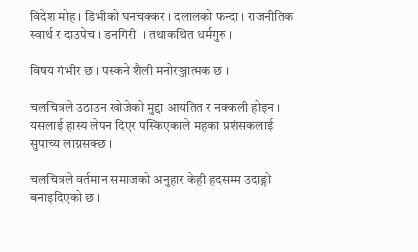विदेश मोह । डिभीको घनचक्कर । दलालको फन्दा । राजनीतिक स्वार्थ र दाउपेच । डनगिरी  । तथाकथित धर्मगुरु ।

विषय गंभीर छ । पस्कने शैली मनोरञ्जात्मक छ ।

चलचित्रले उठाउन खोजेको मुद्दा आयतित र नक्कली होइन । यसलाई हास्य लेपन दिएर पस्किएकाले महका प्रशंसकलाई सुपाच्य लाग्नसक्छ ।

चलचित्रले वर्तमान समाजको अनुहार केही हदसम्म उदाङ्गो बनाइदिएको छ ।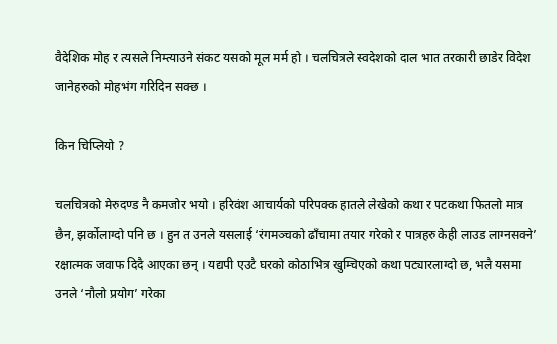वैदेशिक मोह र त्यसले निम्त्याउने संकट यसको मूल मर्म हो । चलचित्रले स्वदेशको दाल भात तरकारी छाडेर विदेश जानेहरुको मोहभंग गरिदिन सक्छ ।

किन चिप्लियो ?

चलचित्रको मेरुदण्ड नै कमजोर भयो । हरिवंश आचार्यको परिपक्क हातले लेखेको कथा र पटकथा फितलो मात्र छैन, झर्कोलाग्दो पनि छ । हुन त उनले यसलाई ‘रंगमञ्चको ढाँचामा तयार गरेको र पात्रहरु केही लाउड लाग्नसक्ने’ रक्षात्मक जवाफ दिदै आएका छन् । यद्यपी एउटै घरको कोठाभित्र खुम्चिएको कथा पट्यारलाग्दो छ, भलै यसमा उनले ‘नौलो प्रयोग’ गरेका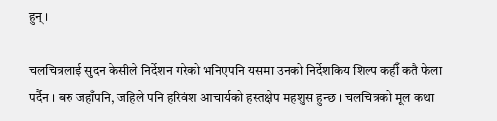हुन् ।

चलचित्रलाई सुदन केसीले निर्देशन गरेको भनिएपनि यसमा उनको निर्देशकिय शिल्प कहीँ कतै फेला पर्दैन । बरु जहाँपनि, जहिले पनि हरिवंश आचार्यको हस्तक्षेप महशुस हुन्छ । चलचित्रको मूल कथा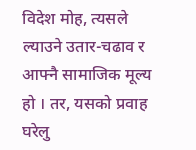विदेश मोह, त्यसले ल्याउने उतार-चढाव र आफ्नै सामाजिक मूल्य हो । तर, यसको प्रवाह घरेलु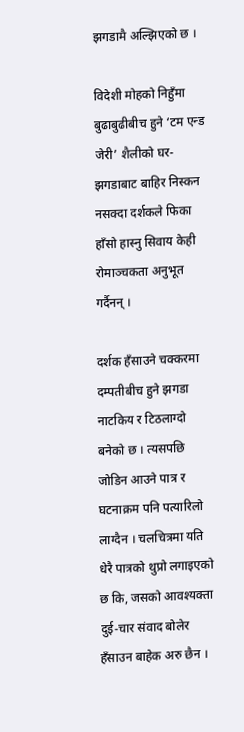झगडामै अल्झिएको छ ।

विदेशी मोहको निहुँमा बुढाबुढीबीच हुने ‘टम एन्ड जेरी’ शैलीको घर-झगडाबाट बाहिर निस्कन नसक्दा दर्शकले फिका हाँसो हास्नु सिवाय केही रोमाञ्चकता अनुभूत गर्दैनन् ।

दर्शक हँसाउने चक्करमा दम्पतीबीच हुने झगडा नाटकिय र टिठलाग्दो बनेको छ । त्यसपछि जोडिन आउने पात्र र घटनाक्रम पनि पत्यारिलो लाग्दैन । चलचित्रमा यति धेरै पात्रको थुप्रो लगाइएको छ कि, जसको आवश्यक्ता दुई-चार संवाद बोलेर हँसाउन बाहेक अरु छैन ।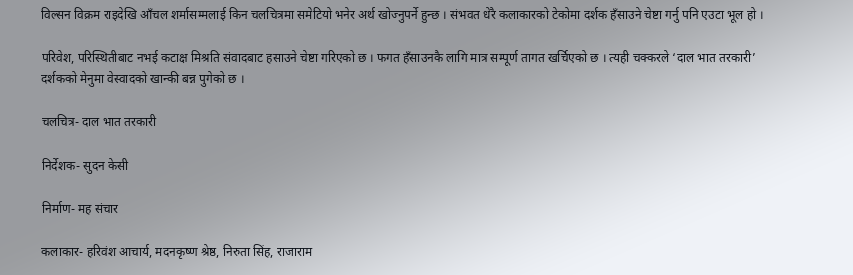विल्सन विक्रम राइदेखि आँचल शर्मासम्मलाई किन चलचित्रमा समेटियो भनेर अर्थ खोज्नुपर्ने हुन्छ । संभवत धेरै कलाकारको टेकोमा दर्शक हँसाउने चेष्टा गर्नु पनि एउटा भूल हो ।

परिवेश, परिस्थितीबाट नभई कटाक्ष मिश्रति संवादबाट हसाउने चेष्टा गरिएको छ । फगत हँसाउनकै लागि मात्र सम्पूर्ण तागत खर्चिएको छ । त्यही चक्करले ‘दाल भात तरकारी’ दर्शकको मेनुमा वेस्वादको खान्की बन्न पुगेको छ ।

चलचित्र- दाल भात तरकारी

निर्देशक- सुदन केसी

निर्माण- मह संचार

कलाकार- हरिवंश आचार्य, मदनकृष्ण श्रेष्ठ, निरुता सिंह, राजाराम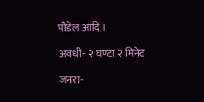पौडेल आदि ।

अवधी- २ घण्टा २ मिनेट

जनरा-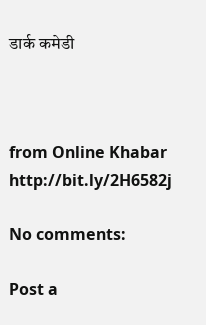डार्क कमेडी



from Online Khabar http://bit.ly/2H6582j

No comments:

Post a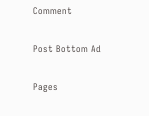Comment

Post Bottom Ad

Pages